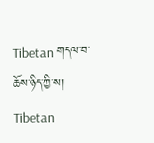Tibetan གདལ་བ་ཆོས་ཉིད་ཀྱི་ས།
Tibetan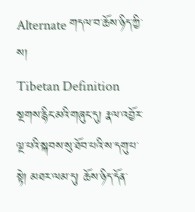Alternate གདལ་བ་ཆོས་ཉིད་ཀྱི་ས།
Tibetan Definition སྔགས་རྙིང་མའི་གཞུང་དུ། རྣལ་འབྱོར་ལྔ་པའི་སྐབས་སུ་ཐོབ་པའི་ས་དགུ་པ་སྟེ། མཐར་ལམ་དུ། ཆོས་ཉིད་དོན་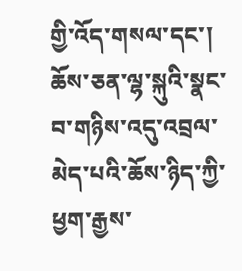གྱི་འོད་གསལ་དང་། ཆོས་ཅན་ལྷ་སྐུའི་སྣང་བ་གཉིས་འདུ་འབྲལ་མེད་པའི་ཆོས་ཉིད་ཀྱི་ཕྱག་རྒྱས་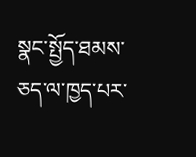སྣང་སྤྱོད་ཐམས་ཅད་ལ་ཁྱད་པར་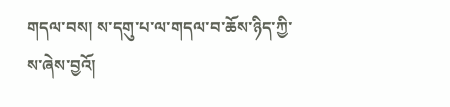གདལ་བས། ས་དགུ་པ་ལ་གདལ་བ་ཆོས་ཉིད་ཀྱི་ས་ཞེས་བྱའོ།